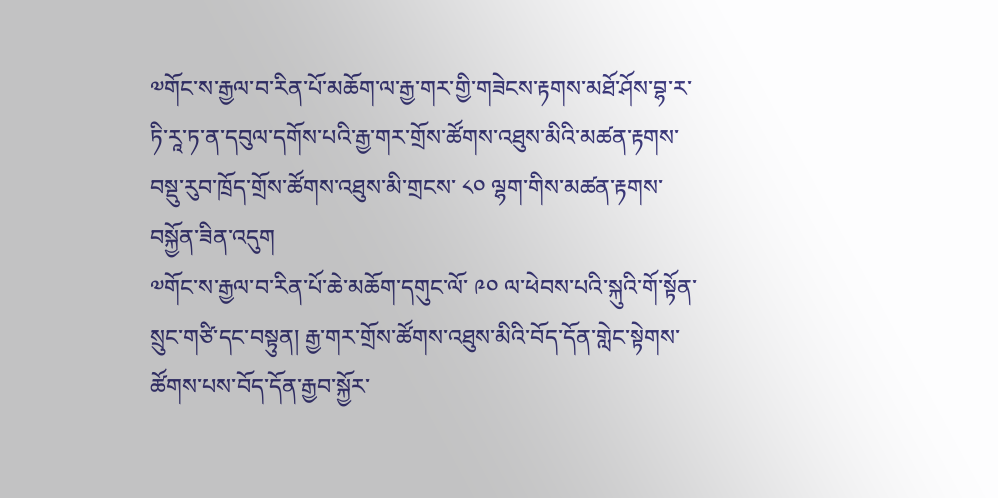༧གོང་ས་རྒྱལ་བ་རིན་པོ་མཆོག་ལ་རྒྱ་གར་གྱི་གཟེངས་རྟགས་མཐོ་ཤོས་བྷ་ར་ཏི་རཱ་ཏ་ན་དབུལ་དགོས་པའི་རྒྱ་གར་གྲོས་ཚོགས་འཐུས་མིའི་མཚན་རྟགས་བསྡུ་རུབ་ཁྲོད་གྲོས་ཚོགས་འཐུས་མི་གྲངས་ ༨༠ ལྷག་གིས་མཚན་རྟགས་བསྐྱོན་ཟིན་འདུག
༧གོང་ས་རྒྱལ་བ་རིན་པོ་ཆེ་མཆོག་དགུང་ལོ་ ༩༠ ལ་ཕེབས་པའི་སྐུའི་གོ་སྟོན་སྲུང་གཙི་དང་བསྟུན། རྒྱ་གར་གྲོས་ཚོགས་འཐུས་མིའི་བོད་དོན་གླེང་སྟེགས་ཚོགས་པས་བོད་དོན་རྒྱབ་སྐྱོར་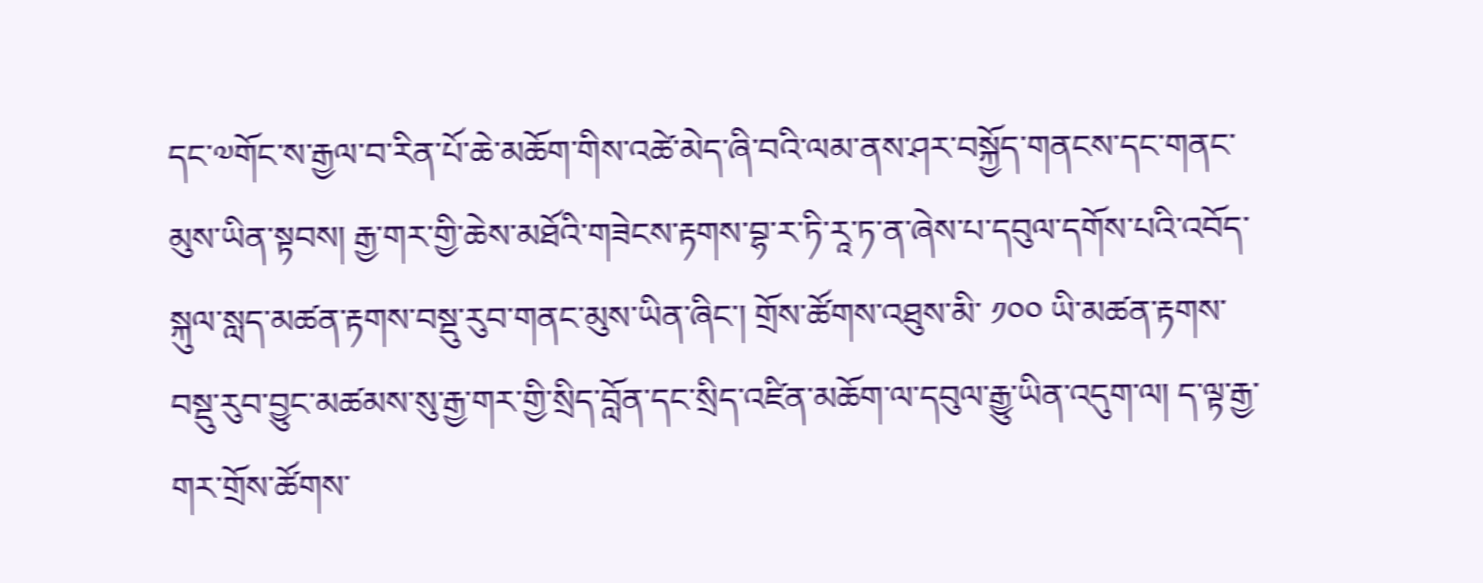དང་༧གོང་ས་རྒྱལ་བ་རིན་པོ་ཆེ་མཆོག་གིས་འཚེ་མེད་ཞི་བའི་ལམ་ནས་ཤར་བསྐྱོད་གནངས་དང་གནང་མུས་ཡིན་སྟབས། རྒྱ་གར་གྱི་ཆེས་མཐོའི་གཟེངས་རྟགས་བྷ་ར་ཏི་རཱ་ཏ་ན་ཞེས་པ་དབུལ་དགོས་པའི་འབོད་སྐུལ་སླད་མཚན་རྟགས་བསྡུ་རུབ་གནང་མུས་ཡིན་ཞིང་། གྲོས་ཚོགས་འཐུས་མི་ ༡༠༠ ཡི་མཚན་རྟགས་བསྡུ་རུབ་བྱུང་མཚམས་སུ་རྒྱ་གར་གྱི་སྲིད་བློན་དང་སྲིད་འཛིན་མཆོག་ལ་དབུལ་རྒྱུ་ཡིན་འདུག་ལ། ད་ལྟ་རྒྱ་གར་གྲོས་ཚོགས་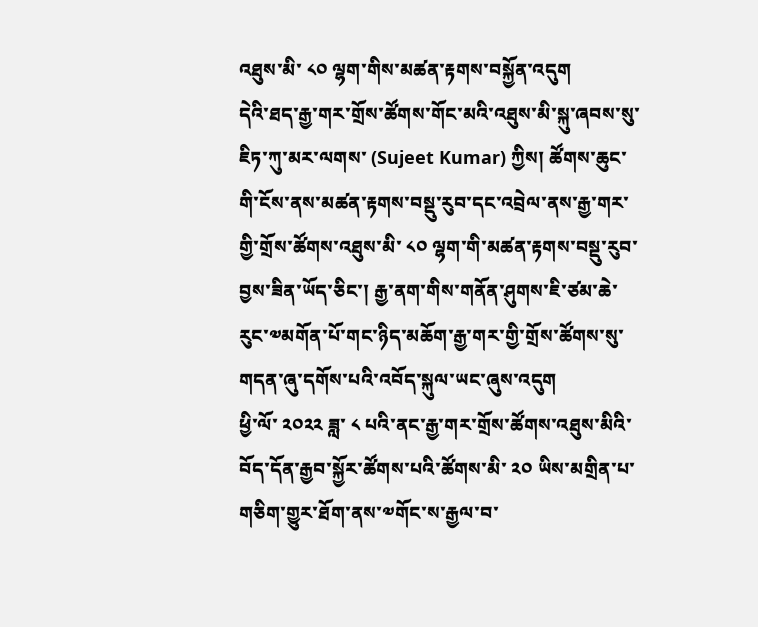འཐུས་མི་ ༨༠ ལྷག་གིས་མཚན་རྟགས་བསྐྱོན་འདུག
དེའི་ཐད་རྒྱ་གར་གྲོས་ཚོགས་གོང་མའི་འཐུས་མི་སྐུ་ཞབས་སུ་ཇིཏ་ཀུ་མར་ལགས་ (Sujeet Kumar) ཀྱིས། ཚོགས་ཆུང་གི་ངོས་ནས་མཚན་རྟགས་བསྡུ་རུབ་དང་འབྲེལ་ནས་རྒྱ་གར་གྱི་གྲོས་ཚོགས་འཐུས་མི་ ༨༠ ལྷག་གི་མཚན་རྟགས་བསྡུ་རུབ་བྱས་ཟིན་ཡོད་ཅིང་། རྒྱ་ནག་གིས་གནོན་ཤུགས་ཇི་ཙམ་ཆེ་རུང་༧མགོན་པོ་གང་ཉིད་མཆོག་རྒྱ་གར་གྱི་གྲོས་ཚོགས་སུ་གདན་ཞུ་དགོས་པའི་འབོད་སྐུལ་ཡང་ཞུས་འདུག
ཕྱི་ལོ་ ༢༠༢༢ ཟླ་ ༨ པའི་ནང་རྒྱ་གར་གྲོས་ཚོགས་འཐུས་མིའི་བོད་དོན་རྒྱབ་སྐྱོར་ཚོགས་པའི་ཚོགས་མི་ ༢༠ ཡིས་མགྲིན་པ་གཅིག་གྱུར་ཐོག་ནས་༧གོང་ས་རྒྱལ་བ་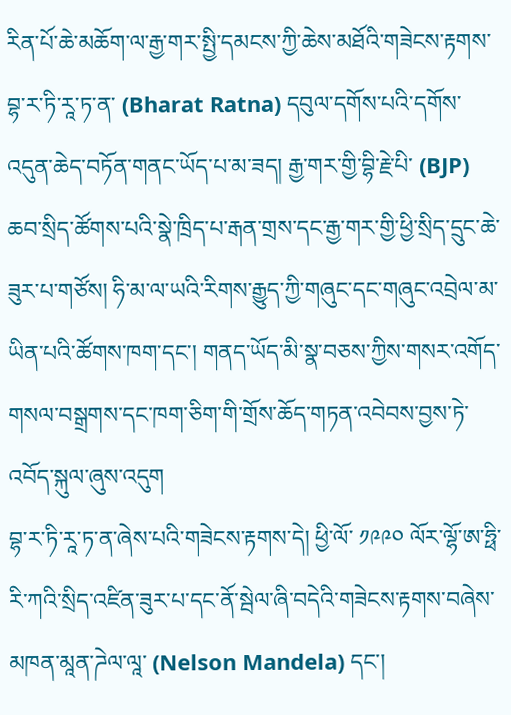རིན་པོ་ཆེ་མཆོག་ལ་རྒྱ་གར་སྤྱི་དམངས་ཀྱི་ཆེས་མཐོའི་གཟེངས་རྟགས་བྷ་ར་ཏི་རཱ་ཏ་ན་ (Bharat Ratna) དབུལ་དགོས་པའི་དགོས་འདུན་ཆེད་བཏོན་གནང་ཡོད་པ་མ་ཟད། རྒྱ་གར་གྱི་བྷི་རྗེ་པི་ (BJP) ཆབ་སྲིད་ཚོགས་པའི་སྣེ་ཁྲིད་པ་རྒན་གྲས་དང་རྒྱ་གར་གྱི་ཕྱི་སྲིད་དྲུང་ཆེ་ཟུར་པ་གཙོས། ཧི་མ་ལ་ཡའི་རིགས་རྒྱུད་ཀྱི་གཞུང་དང་གཞུང་འབྲེལ་མ་ཡིན་པའི་ཚོགས་ཁག་དང་། གནད་ཡོད་མི་སྣ་བཅས་ཀྱིས་གསར་འགོད་གསལ་བསྒྲགས་དང་ཁག་ཅིག་གི་གྲོས་ཆོད་གཏན་འབེབས་བྱས་ཏེ་འབོད་སྐུལ་ཞུས་འདུག
བྷ་ར་ཏི་རཱ་ཏ་ན་ཞེས་པའི་གཟེངས་རྟགས་དེ། ཕྱི་ལོ་ ༡༩༩༠ ལོར་ལྷོ་ཨ་ཧྥི་རི་ཀའི་སྲིད་འཛིན་ཟུར་པ་དང་ནོ་སྦེལ་ཞི་བདེའི་གཟེངས་རྟགས་བཞེས་མཁན་མཱན་ཌེལ་ལཱ་ (Nelson Mandela) དང་།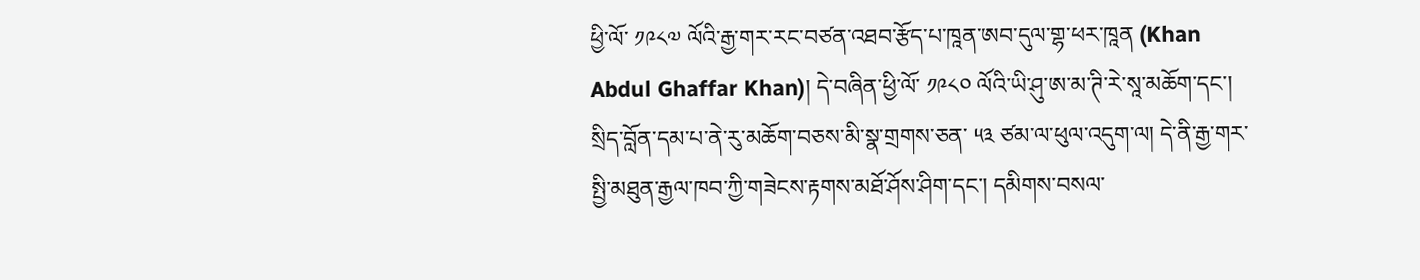ཕྱི་ལོ་ ༡༩༨༧ ལོའི་རྒྱ་གར་རང་བཙན་འཐབ་རྩོད་པ་ཁཱན་ཨབ་དུལ་གྷ་ཕར་ཁཱན (Khan Abdul Ghaffar Khan)། དེ་བཞིན་ཕྱི་ལོ་ ༡༩༨༠ ལོའི་ཡི་ཤུ་ཨ་མ་ཊི་རེ་སཱ་མཆོག་དང་། སྲིད་བློན་དམ་པ་ནེ་རུ་མཆོག་བཅས་མི་སྣ་གྲགས་ཅན་ ༥༣ ཙམ་ལ་ཕུལ་འདུག་ལ། དེ་ནི་རྒྱ་གར་སྤྱི་མཐུན་རྒྱལ་ཁབ་ཀྱི་གཟེངས་རྟགས་མཐོ་ཤོས་ཤིག་དང་། དམིགས་བསལ་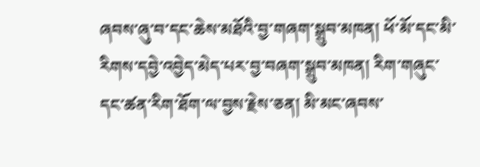ཞབས་ཞུ་བ་དང་ཆེས་མཐོའི་བྱ་གཞག་སྒྲུབ་མཁན། ཕོ་མོ་དང་མི་རིགས་དབྱེ་འབྱེད་མེད་པར་བྱ་བཞག་སྒྲུབ་མཁན། རིག་གཞུང་དང་ཚན་རིག་ཐོག་ལ་བྱས་རྗེས་ཅན། མི་མང་ཞབས་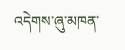འདེགས་ཞུ་མཁན་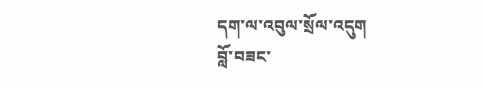དག་ལ་འབུལ་སྲོལ་འདུག
བློ་བཟང་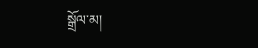སྒྲོལ་མ།